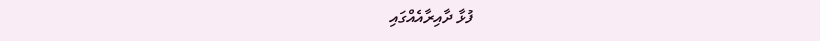ފުޅާ ދާއިރާއެއްގައި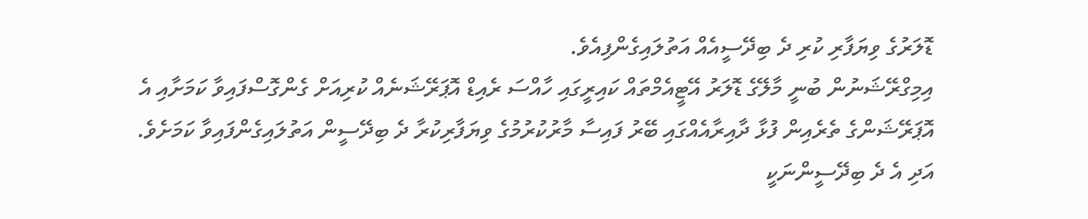ޑޮލަރުގެ ވިޔަފާރި ކުރި ދެ ބިދޭސީއެއް އަތުލައިގެންފިއެވެ.
އިމިގްރޭޝަނުން ބުނީ މާލޭގެ ޑޮލަރު އޭޓީއެމްތައް ކައިރީގައި ހާއްސަ ރެއިޑް އޮޕަރޭޝަނެއް ކުރިއަށް ގެންގޮސްފައިވާ ކަމަށާއި އެ އޮޕަރޭޝަންގެ ތެރެއިން ފުޅާ ދާއިރާއެއްގައި ބޭރު ފައިސާ މާރުކުރުމުގެ ވިޔަފާރިކުރާ ދެ ބިދޭސީން އަތުލައިގެންފައިވާ ކަމަށެވެ.
އަދި އެ ދެ ބިދޭސީންނަކީ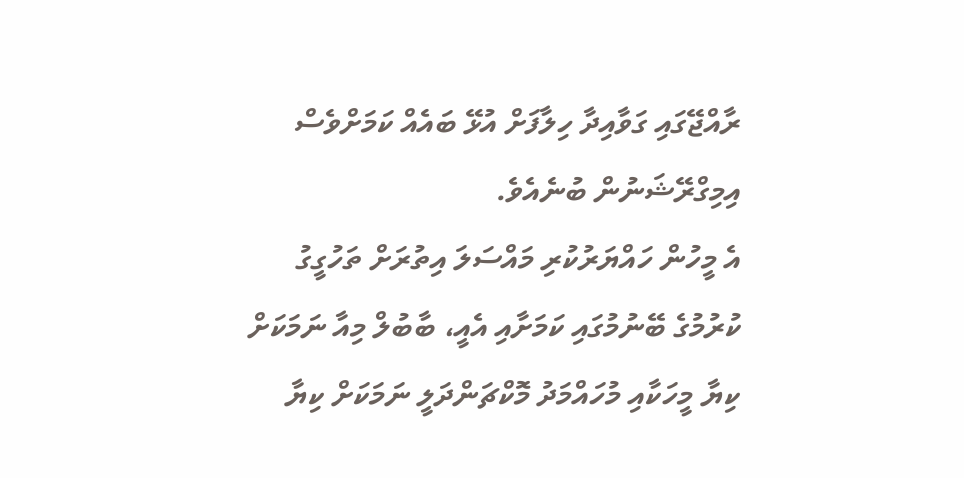ރާއްޖޭގައި ގަވާއިދާ ހިލާފަށް އުޅޭ ބައެއް ކަމަށްވެސް އިމިގްރޭޝަނުން ބުނެއެވެ.
އެ މީހުން ހައްޔަރުކުރި މައްސަލަ އިތުރަށް ތަހުގީގު ކުރުމުގެ ބޭނުމުގައި ކަމަށާއި އެއީ، ބާބުލް މިއާ ނަމަކަށް ކިޔާ މީހަކާއި މުހައްމަދު މޮކްޗަންދަލީ ނަމަކަށް ކިޔާ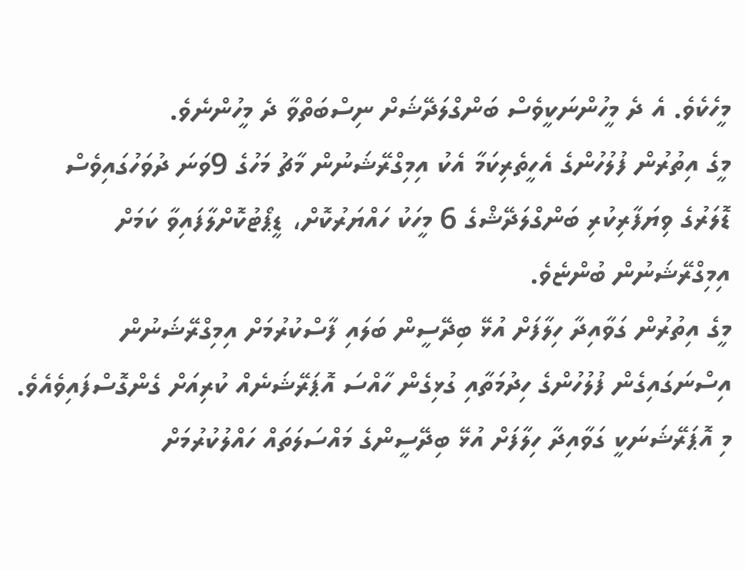މީހެކެވެ. އެ ދެ މީހުންނަކީވެސް ބަންގްލަދޭޝަށް ނިސްބަތްވާ ދެ މީހުންނެވެ.
މީގެ އިތުރުން ފުލުހުންގެ އެހީތެރިކަމާ އެކު އިމިގްރޭޝަނުން މާޗު މަހުގެ 9ވަނަ ދުވަހުގައިވެސް ޑޮލަރުގެ ވިޔަފާރިކުރި ބަންގްލަދޭޝްގެ 6 މީހަކު ހައްޔަރުކޮށް، ޑީޕޯޓުކޮށްލާފައިވާ ކަމަށް އިމިގްރޭޝަނުން ބުންޏެވެ.
މީގެ އިތުރުން ގަވާއިދާ ހިލާފަށް އުޅޭ ބިދޭސީން ބަލައި ފާސްކުރުމަށް އިމިގްރޭޝަނުން އިސްނަގައިގެން ފުލުހުންގެ ހިދުމަތާއި ގުޅިގެން ހާއްސަ އޮޕަރޭޝަނެއް ކުރިއަށް ގެންގޮސްފައިވެއެވެ. މި އޮޕަރޭޝަނަކީ ގަވާއިދާ ހިލާފަށް އުޅޭ ބިދޭސީންގެ މައްސަލަތައް ހައްލުކުރުމަށް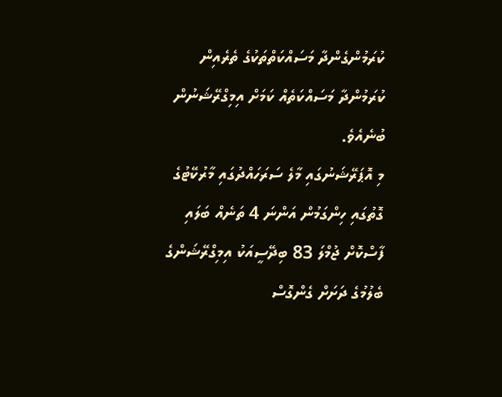ކުރަމުންގެންދާ މަސައްކަތްތަކުގެ ތެރެއިން ކުރަމުންދާ މަސައްކަތެއް ކަމަށް އިމިގްރޭޝަނުން ބުނެއެވެ.
މި އޮޕަރޭޝަނުގައި މާލެ ސަރަހައްދުގައި މާރުކޭޓުގެ ގޮތުގައި ހިންގަމުން އަންނަ 4 ތަނެއް ބަލައި ފާސްކޮށް ޖުމްލަ 83 ބިދޭސީއަކު އިމިގްރޭޝަންގެ ބެލުމުގެ ދަށަށް ގެންގޮސް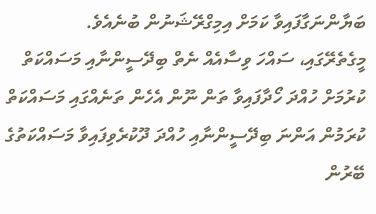ބަޔާންނަގާފައިވާ ކަމަށް އިމިގްރޭޝަނުން ބުނެއެވެ.
މީގެތެރޭގައި، ސައްހަ ވިސާއެއް ނެތް ބިދޭސީންނާއި މަސައްކަތް ކުރުމަށް ހުއްދަ ހޯދާފައިވާ ތަން ނޫން އެހެން ތަނެއްގައި މަސައްކަތް ކުރަމުން އަންނަ ބިދޭސީންނާއި ހުއްދަ ދޫކުރެވިފައިވާ މަސައްކަތުގެ ބޭރުން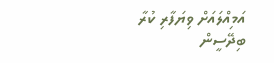އަމިއްލައަށް ވިޔަފާރި ކުރާ ބިދޭސީން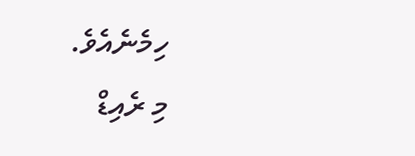ހިމެނެއެވެ.
މި ރެއިޑް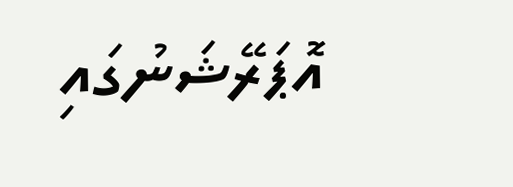އޮޕަރޭޝަނުގައި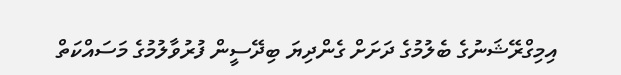އިމިގްރޭޝަނުގެ ބެލުމުގެ ދަށަށް ގެންދިޔަ ބިދޭސީން ފުރުވާލުމުގެ މަސައްކަތް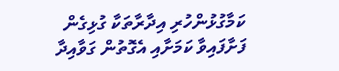ކަމާގުޅުންހުރި އިދާރާތަކާ ގުޅިގެން ފަށާފައިވާ ކަމަށާއި އެގޮތުން ގަވާއިދާ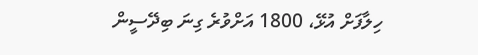ހިލާފަށް އުޅޭ، 1800 އަށްވުރެ ގިނަ ބިދޭސީން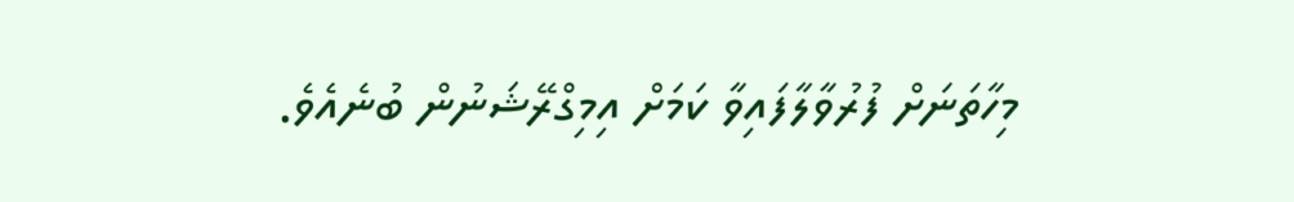މިހާތަނަށް ފުރުވާލާފައިވާ ކަމަށް އިމިގްރޭޝަނުން ބުނެއެވެ.